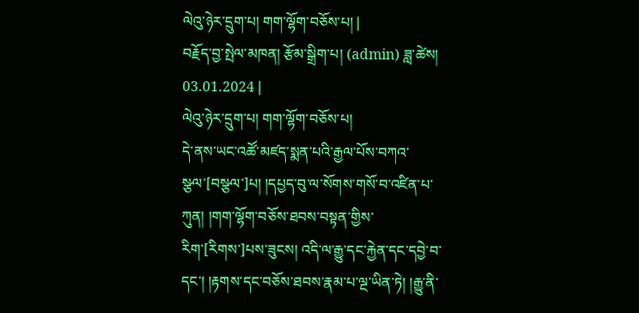ལེའུ་ཉེར་དྲུག་པ། གག་ལྷོག་བཅོས་པ། |
བརྗོད་བྱ་སྤེལ་མཁན། རྩོམ་སྒྲིག་པ། (admin) ཟླ་ཚེས། 03.01.2024 |
ལེའུ་ཉེར་དྲུག་པ། གག་ལྷོག་བཅོས་པ།
དེ་ནས་ཡང་འཚོ་མཛད་སྨན་པའི་རྒྱལ་པོས་བཀའ་སྩལ་[བསྩལ་]པ། །དཔྱད་བུ་ལ་སོགས་གསོ་བ་འཛིན་པ་ཀུན། །གག་ལྷོག་བཅོས་ཐབས་བསྟན་གྱིས་རིག་[རིགས་]པས་ཟུངས། འདི་ལ་རྒྱུ་དང་རྐྱེན་དང་དབྱེ་བ་དང་། །རྟགས་དང་བཅོས་ཐབས་རྣམ་པ་ལྔ་ཡིན་ཏེ། །རྒྱུ་ནི་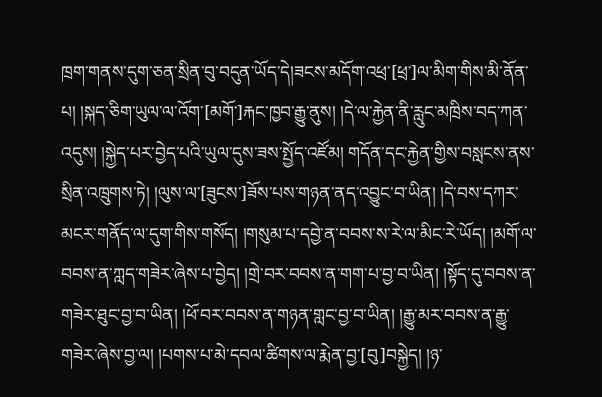ཁྲག་གནས་དུག་ཅན་སྲིན་བུ་བདུན་ཡོད་དེ།ཟངས་མདོག་འཕྲ་[ཕྲ་]ལ་མིག་གིས་མི་ནོན་པ། །སྐད་ཅིག་ཡུལ་ལ་འོག་[མགོ་]རྐང་ཁྱབ་རྒྱུ་ནུས། །དེ་ལ་རྐྱེན་ནི་རླུང་མཁྲིས་བད་ཀན་འདུས། །སྐྱེད་པར་བྱེད་པའི་ཡུལ་དུས་ཟས་སྤྱོད་འཛོམ། གདོན་དང་རྐྱེན་གྱིས་བསླངས་ནས་སྲིན་འཁྲུགས་ཏེ། །ལུས་ལ་[ཟུངས་]ཟོས་པས་གཉན་ནད་འབྱུང་བ་ཡིན། །དེ་བས་དཀར་མངར་གནོད་ལ་དུག་གིས་གསོད། །གསུམ་པ་དབྱེ་ན་བབས་ས་རེ་ལ་མིང་རེ་ཡོད། །མགོ་ལ་བབས་ན་ཀླད་གཟེར་ཞེས་པ་བྱེད། །གྲེ་བར་བབས་ན་གག་པ་བྱ་བ་ཡིན། །སྟོད་དུ་བབས་ན་གཟེར་ཐུང་བྱ་བ་ཡིན། །ཕོ་བར་བབས་ན་གཉན་གླང་བྱ་བ་ཡིན། །རྒྱུ་མར་བབས་ན་རྒྱུ་གཟེར་ཞེས་བྱ་ལ། །པགས་པ་མེ་དབལ་ཚིགས་ལ་རྨེན་བྱ་[བུ]བསྐྱེད། །ཉ་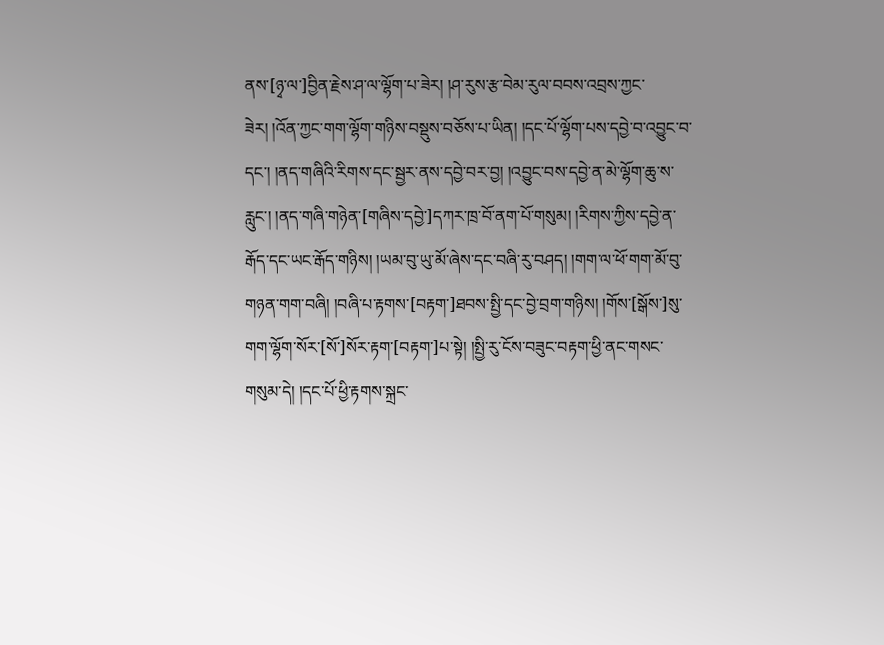ནས་[ཉྭ་ལ་]བྱིན་རྗེས་ཤ་ལ་ལྷོག་པ་ཟེར། །ཤ་རུས་རྩ་བེམ་རུལ་བབས་འབྲས་ཀྱང་ཟེར། །འོན་ཀྱང་གག་ལྷོག་གཉིས་བསྡུས་བཅོས་པ་ཡིན། །དང་པོ་ལྷོག་པས་དབྱེ་བ་འབྱུང་བ་དང་། །ནད་གཞིའི་རིགས་དང་སྦྱར་ནས་དབྱེ་བར་བྱ། །འབྱུང་བས་དབྱེ་ན་མེ་ལྷོག་ཆུ་ས་རླུང་། །ནད་གཞི་གཉེན་[གཞིས་དབྱེ་]དཀར་ཁྲ་བོ་ནག་པོ་གསུམ། །རིགས་ཀྱིས་དབྱེ་ན་རྒོད་དང་ཡང་རྒོད་གཉིས། །ཡམ་བུ་ཡུ་མོ་ཞེས་དང་བཞི་རུ་བཤད། །གག་ལ་ཕོ་གག་མོ་བུ་གཉན་གག་བཞི། །བཞི་པ་རྟགས་[བརྟག་]ཐབས་སྤྱི་དང་བྱེ་བྲག་གཉིས། །གོས་[སྒོས་]སུ་གག་ལྷོག་སོར་[སོ་]སོར་རྟག་[བརྟག་]པ་སྟེ། །སྤྱི་རུ་ངོས་བཟུང་བརྟག་ཕྱི་ནང་གསང་གསུམ་དེ། །དང་པོ་ཕྱི་རྟགས་སྐྲང་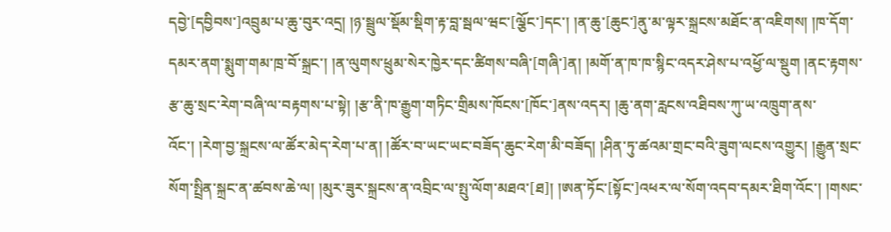དབྱེ་[དབྱིབས་]འབྲུམ་པ་ཆུ་བུར་འདྲ། །ཉ་སྦྲུལ་སྡོམ་སྡིག་རྟ་བླ་སྦལ་ཝང་[ལྕོང་]དང་། །ན་ཆུ་[ཆུང་]ནུ་མ་ལྟར་སྐྲངས་མཐོང་ན་འཇིགས། །ཁ་དོག་དམར་ནག་སྨུག་གམ་ཁྲ་བོ་སྐྲང་། །ན་ལུགས་ཕྲུམ་སེར་ཁྱེར་དང་ཚིགས་བཞི་[གཞི་]ན། །མགོ་ན་ཁ་ཁ་སྙིང་འདར་ཤེས་པ་འཕྱོ་ལ་སྡུག །ནང་རྟགས་རྩ་ཆུ་སྲང་རེག་བཞི་ལ་བརྟགས་པ་སྟེ། །རྩ་ནི་ཁ་རྒྱུག་གཏིང་གྲིམས་ཁོངས་[ཁོང་]ནས་འདར། །ཆུ་ནག་རླངས་འཐིབས་ཀུ་ཡ་འཁྲུག་ནས་འོང་། །རེག་བྱ་སྐྲངས་ལ་ཚོར་མེད་རེག་པ་ན། །ཚོར་བ་ཡང་ཡང་བཟོད་ཆུང་རེག་མི་བཟོད། །ཤིན་ཏུ་ཚའམ་གྲང་བའི་ཟུག་ལངས་འགྱུར། །རྒྱུན་སྲང་སོག་སྤྲིན་སྐྲང་ན་ཚབས་ཆེ་ལ། །མུར་ཟུར་སྐྲངས་ན་འབྲིང་ལ་སྤུ་ལོག་མཐའ་[ཐ]། །ཨན་ཏོང་[སྟོང་]འཕར་ལ་སོག་འདབ་དམར་ཐིག་འོང་། །གསང་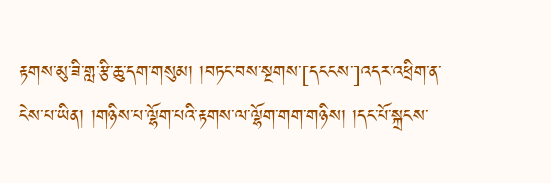རྟགས་མུ་ཟི་གླ་རྩི་ཆུ་དག་གསུམ། །བཏང་བས་སྔགས་[དངངས་]འདར་འཕྲིག་ན་ངེས་པ་ཡིན། །གཉིས་པ་ལྷོག་པའི་རྟགས་ལ་ལྷོག་གག་གཉིས། །དང་པོ་སྐྲངས་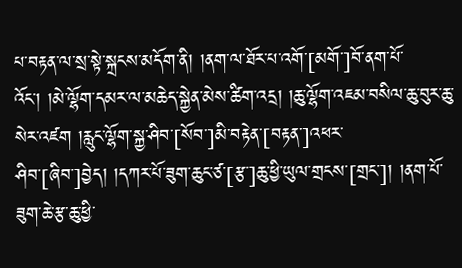པ་བརྟན་ལ་སྲ་སྟེ་སྐྲངས་མདོག་ནི། །ནག་ལ་ཐོར་པ་འགོ་[མགོ་]བོ་ནག་པོ་འོང་། །མེ་ལྷོག་དམར་ལ་མཆེད་སྐྱེན་མེས་ཚིག་འདྲ། །ཆུ་ལྷོག་འཇམ་བསིལ་ཆུ་བུར་ཆུ་སེར་འཛག །རླུང་ལྷོག་སྐྱ་ཤིབ་[སོབ་]མི་བརྟེན་[བརྟན་]འཕར་ཤིབ་[ཞིབ་]བྱེད། །དཀར་པོ་ཟུག་ཆུང་ཙ་[རྩ་]ཆུ་ཕྱི་ཡུལ་གྲངས་[གྲང་]། །ནག་པོ་ཟུག་ཆེ་རྩ་ཆུ་ཕྱི་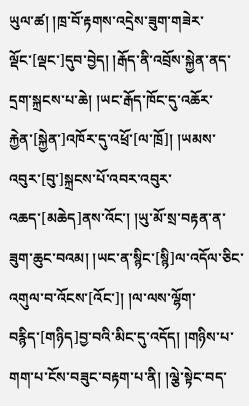ཡུལ་ཚ། །ཁྲ་བོ་རྟགས་འདྲེས་ཟུག་གཟེར་ལྡོང་[ལྡང་]དུབ་བྱེད། །རྒོད་ནི་འབྲོས་སྐྱེན་ནད་དྲག་སྐྲངས་པ་ཆེ། །ཡང་རྒོད་ཁོང་དུ་འཆོར་རྐྱེན་[སྐྱེན་]འཁོར་དུ་འཕྲོ་[ལ་ཁྲོ]། །ཡམས་འབུར་[བུ་]སྐྲངས་པོ་འབར་འབུར་འཆད་[མཆེད]ནས་འོང་། །ཡུ་མོ་སྲ་བརྟན་ན་ཟུག་ཆུང་བའམ། །ཡང་ན་སྙིང་[སྙི]ལ་འདོལ་ཅིང་འགུལ་བ་འོངས་[འོང་]། །ལ་ལས་ལྷོག་བརྙིད་[གཉིད]བྱ་བའི་མིང་དུ་འདོད། །གཉིས་པ་གག་པ་ངོས་བཟུང་བརྟག་པ་ནི། །ལྕེ་སྟེང་བད་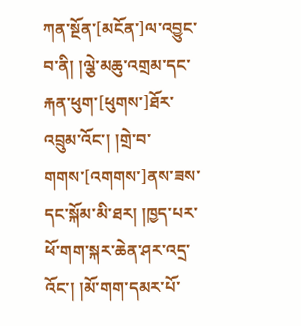ཀན་སྔོན་[མངོན་]ལ་འབྱུང་བ་ནི། །ལྕེ་མཆུ་འགྲམ་དང་རྐན་ཕུག་[ཕུགས་]ཐོར་འབྲུམ་འོང་། །གྲེ་བ་གགས་[འགགས་]ནས་ཟས་དང་སྐོམ་མི་ཐར། །ཁྱད་པར་ཕོ་གག་སྐར་ཆེན་ཤར་འདྲ་འོང་། །མོ་གག་དམར་པོ་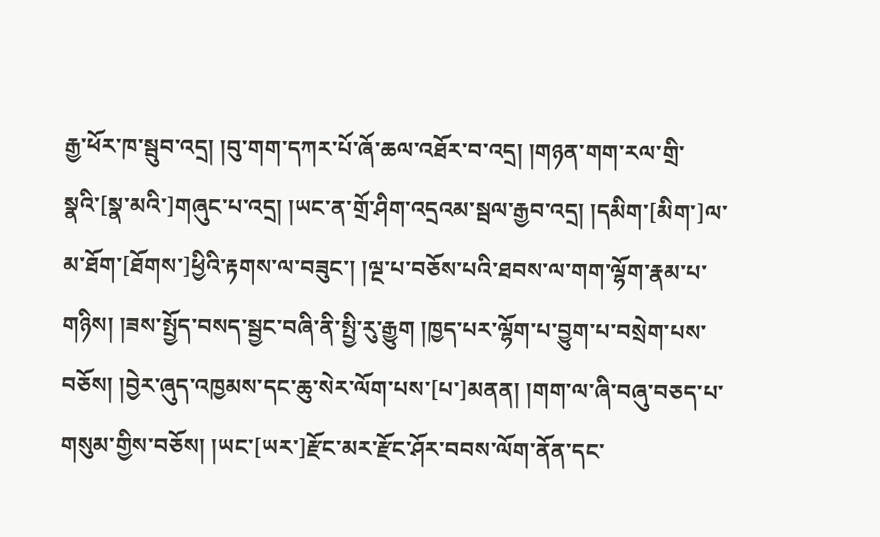རྒྱ་ཕོར་ཁ་སྦུབ་འདྲ། །བུ་གག་དཀར་པོ་ཞོ་ཆལ་འཐོར་བ་འདྲ། །གཉན་གག་རལ་གྲི་སྣའི་[སྣ་མའི་]གཞུང་པ་འདྲ། །ཡང་ན་གྲོ་ཤིག་འདྲའམ་སྦལ་རྒྱབ་འདྲ། །དམིག་[མིག་]ལ་མ་ཐོག་[ཐོགས་]ཕྱིའི་རྟགས་ལ་བཟུང་། །ལྔ་པ་བཅོས་པའི་ཐབས་ལ་གག་ལྷོག་རྣམ་པ་གཉིས། །ཟས་སྤྱོད་བསད་སྦྱང་བཞི་ནི་སྤྱི་རུ་རྒྱུག །ཁྱད་པར་ལྷོག་པ་བྱུག་པ་བསྲེག་པས་བཅོས། །བྱེར་ཞུད་འཁྱམས་དང་ཆུ་སེར་ལོག་པས་[པ་]མནན། །གག་ལ་ཞི་བཞུ་བཅད་པ་གསུམ་གྱིས་བཅོས། །ཡང་[ཡར་]རྫོང་མར་རྫོང་ཤོར་བབས་ལོག་ནོན་དང་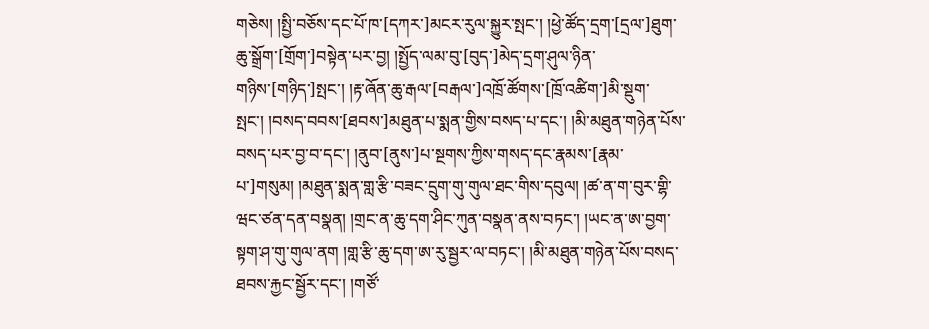གཅེས། །སྤྱི་བཅོས་དང་པོ་ཁ་[དཀར་]མངར་རུལ་སྐྱུར་སྤང་། །ཕྱེ་ཚོད་དྲག་[དྲལ་]ཐུག་ཆུ་སྒྲོག་[གྲོག་]བསྟེན་པར་བྱ། །སྤྱོད་ལམ་བུ་[བུད་]མེད་དྲག་ཤུལ་ཉིན་གཉིས་[གཉིད་]སྤང་། །རྟ་ཞོན་ཆུ་རྒལ་[བརྒལ་]འཁྲོ་ཚོགས་[ཁྲོ་འཚིག་]མི་སྡུག་སྤང་། །བསད་བབས་[ཐབས་]མཐུན་པ་སྨན་གྱིས་བསད་པ་དང་། །མི་མཐུན་གཉེན་པོས་བསད་པར་བྱ་བ་དང་། །ནུབ་[ནུས་]པ་སྔགས་ཀྱིས་གསད་དང་རྣམས་[རྣམ་པ་]གསུམ། །མཐུན་སྨན་གླ་རྩི་བཟང་དྲུག་གུ་གུལ་ཐང་གིས་དབུལ། །ཚ་ན་ག་བུར་གྷི་ཝང་ཙན་དན་བསྣན། །གྲང་ན་ཆུ་དག་ཤིང་ཀུན་བསྣན་ནས་བཏང་། །ཡང་ན་ཨ་བྱག་སྟག་ཤ་གུ་གུལ་ནག །གླ་རྩི་ཆུ་དག་ཨ་རུ་སྦྱར་ལ་བཏང་། །མི་མཐུན་གཉེན་པོས་བསད་ཐབས་རྐྱང་སྦྱོར་དང་། །གཙོ་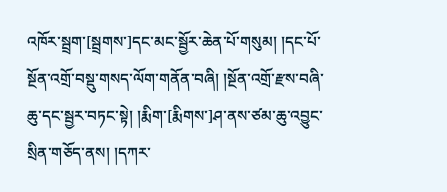འཁོར་སྦྲག་[སྦྲགས་]དང་མང་སྦྱོར་ཆེན་པོ་གསུམ། །དང་པོ་སྔོན་འགྲོ་བསྡུ་གསད་ལོག་གནོན་བཞི། །སྔོན་འགྲོ་རྫས་བཞི་ཆུ་དང་སྦྱར་བཏང་སྟེ། །རྨིག་[རྨིགས་]ཤ་ནས་ཙམ་ཆུ་འབྱུང་སྲིན་གཅོད་ནས། །དཀར་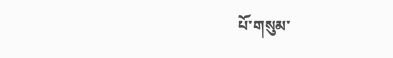པོ་གསུམ་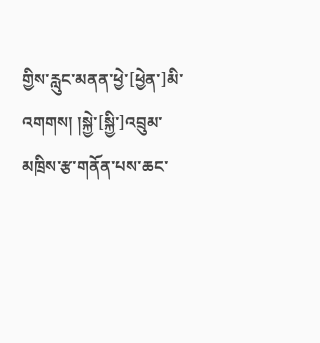གྱིས་རླུང་མནན་ཕྱེ་[ཕྱེན་]མི་འགགས། །སྐྱེ་[སྐྱི་]འབྲུམ་མཁྲིས་རྩ་གནོན་པས་ཆང་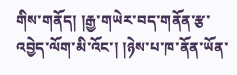གིས་གནོད། །རྒྱ་གཡེར་བད་གནོན་རྩ་འབྱེད་ལོག་མི་འོང་། །ཉེས་པ་ཁ་ནོན་ཡོན་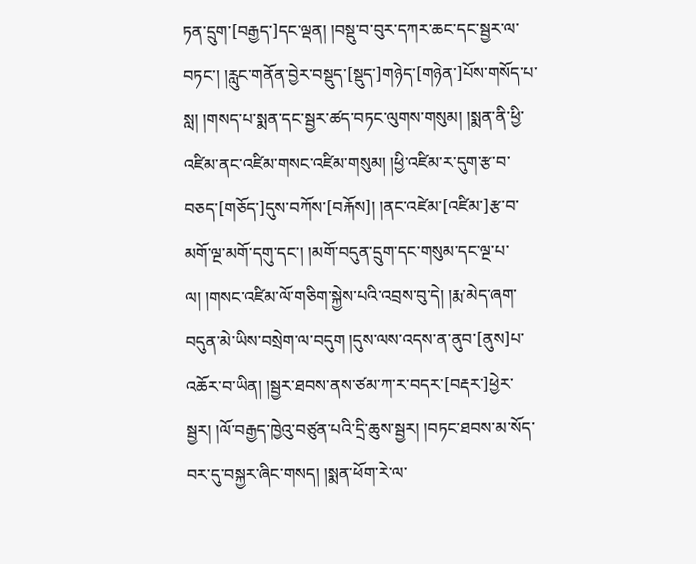ཏན་དྲུག་[བརྒྱད་]དང་ལྡན། །བསྡུ་བ་བུར་དཀར་ཆང་དང་སྦྱར་ལ་བཏང་། །རླུང་གནོན་བྱེར་བསྡུད་[སྡུད་]གཉེད་[གཉེན་]པོས་གསོད་པ་སླ། །གསད་པ་སྨན་དང་སྦྱར་ཚད་བཏང་ལུགས་གསུམ། །སྨན་ནི་ཕྱི་འཛིམ་ནང་འཛིམ་གསང་འཛིམ་གསུམ། །ཕྱི་འཛིམ་ར་དུག་རྩ་བ་བཅད་[གཅོད་]དུས་བཀོས་[བརྐོས]། །ནང་འཛེམ་[འཛིམ་]རྩ་བ་མགོ་ལྔ་མགོ་དགུ་དང་། །མགོ་བདུན་དྲུག་དང་གསུམ་དང་ལྔ་པ་ལ། །གསང་འཛིམ་ལོ་གཅིག་སྐྱེས་པའི་འབྲས་བུ་དེ། །རྨ་མེད་ཞག་བདུན་མེ་ཡིས་བསྲེག་ལ་བདུག །དུས་ལས་འདས་ན་ནུབ་[ནུས]པ་འཆོར་བ་ཡིན། །སྦྱར་ཐབས་ནས་ཙམ་ཀ་ར་བདར་[བརྡར་]ཕྱེར་སྦྱར། །ལོ་བརྒྱད་ཁྱེའུ་བཙུན་པའི་དྲི་ཆུས་སྦྱར། །བཏང་ཐབས་མ་སོད་བར་དུ་བསྐྱར་ཞིང་གསད། །སྨན་ཕོག་རེ་ལ་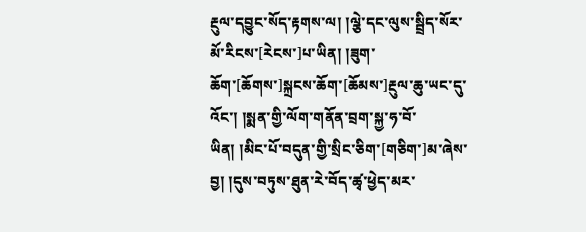རྔུལ་དབྱུང་སོད་རྟགས་ལ། །ལྕེ་དང་ལུས་སྦྲིད་སོར་མོ་རིངས་[རེངས་]པ་ཡིན། །ཟུག་ཆོག་[ཆོགས་]སྐྲངས་ཆོག་[ཆོམས་]རྔུལ་ཆུ་ཡང་དུ་འོང་། །སྨན་གྱི་ལོག་གནོན་བྲག་སྐྱ་ཧ་བོ་ཡིན། །མིང་པོ་བདུན་གྱི་སྲིང་ཅིག་[གཅིག་]མ་ཞེས་བྱ། །དུས་བཏུས་ཐུན་རེ་བོད་ཚྭ་ཕྱེད་མར་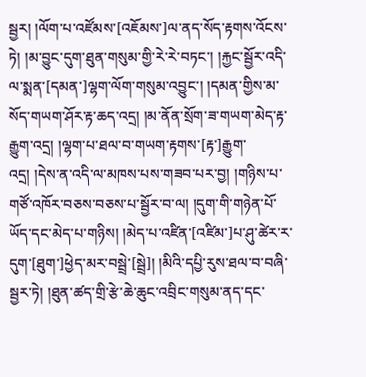སྦྱར། །ལོག་པ་འཛོམས་[འཇོམས་]ལ་ནད་སོད་རྟགས་འོངས་ཏེ། །མ་བྱུང་དུག་ཐུན་གསུམ་གྱི་རེ་རེ་བཏང་། །རྐྱང་སྦྱོར་འདི་ལ་སྨན་[དམན་]ལྷག་ལོག་གསུམ་འབྱུང་། །དམན་གྱིས་མ་སོད་གཡག་ཤོར་རྟ་ཆད་འདྲ། །མ་ནོན་སྲོག་ཟ་གཡག་མེད་རྟ་རྒྱུག་འདྲ། །ལྷག་པ་ཐལ་བ་གཡག་རྟགས་[རྟ་]རྒྱུག་འདྲ། །དེས་ན་འདི་ལ་མཁས་པས་གཟབ་པར་བྱ། །གཉིས་པ་གཙོ་འཁོར་བཅས་བཅས་པ་སྦྱོར་བ་ལ། །དུག་གི་གཉེན་པོ་ཡོད་དང་མེད་པ་གཉིས། །མེད་པ་འཛིན་[འཛིམ་]པ་ཤུ་ཚེར་ར་དུག་[ཐུག་]ཕྱེད་མར་བསྦྲེ་[སྦྲེ]། །མིའི་དཔྱི་རུས་ཐལ་བ་བཞི་སྦྱར་ཏེ། །ཐུན་ཚད་གྲི་རྩེ་ཆེ་ཆུང་འབྲིང་གསུམ་ནད་དང་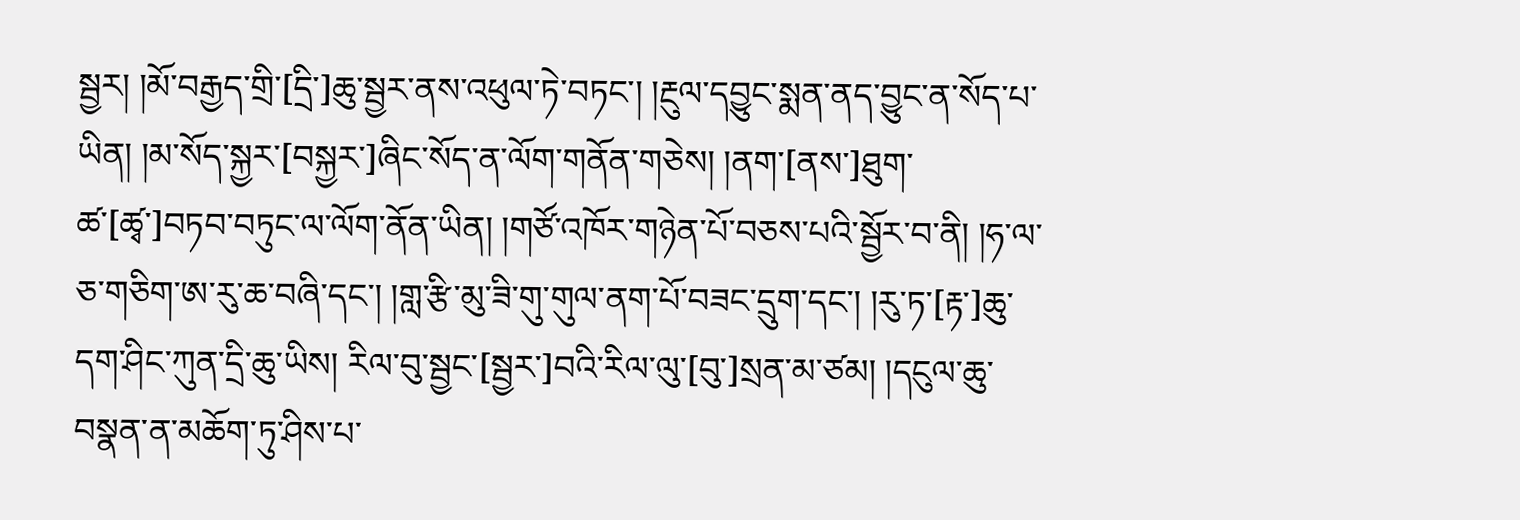སྦྱར། །མོ་བརྒྱད་གྲི་[དྲི་]ཆུ་སྦྱར་ནས་འཕུལ་ཏེ་བཏང་། །རྔུལ་དབྱུང་སྨན་ནད་བྱུང་ན་སོད་པ་ཡིན། །མ་སོད་སྐྱར་[བསྐྱར་]ཞིང་སོད་ན་ལོག་གནོན་གཅེས། །ནག་[ནས་]ཐུག་ཚ་[ཚྭ་]བཏབ་བཏུང་ལ་ལོག་ནོན་ཡིན། །གཙོ་འཁོར་གཉེན་པོ་བཅས་པའི་སྦྱོར་བ་ནི། །ཧ་ལ་ཅ་གཅིག་ཨ་རུ་ཆ་བཞི་དང་། །གླ་རྩི་མུ་ཟི་གུ་གུལ་ནག་པོ་བཟང་དྲུག་དང་། །རུ་ཏ་[རྟ་]ཆུ་དག་ཤིང་ཀུན་དྲི་ཆུ་ཡིས། རིལ་བུ་སྦྱང་[སྦྱར་]བའི་རིལ་ལུ་[བུ་]སྲན་མ་ཙམ། །དངུལ་ཆུ་བསྣན་ན་མཆོག་ཏུ་ཤིས་པ་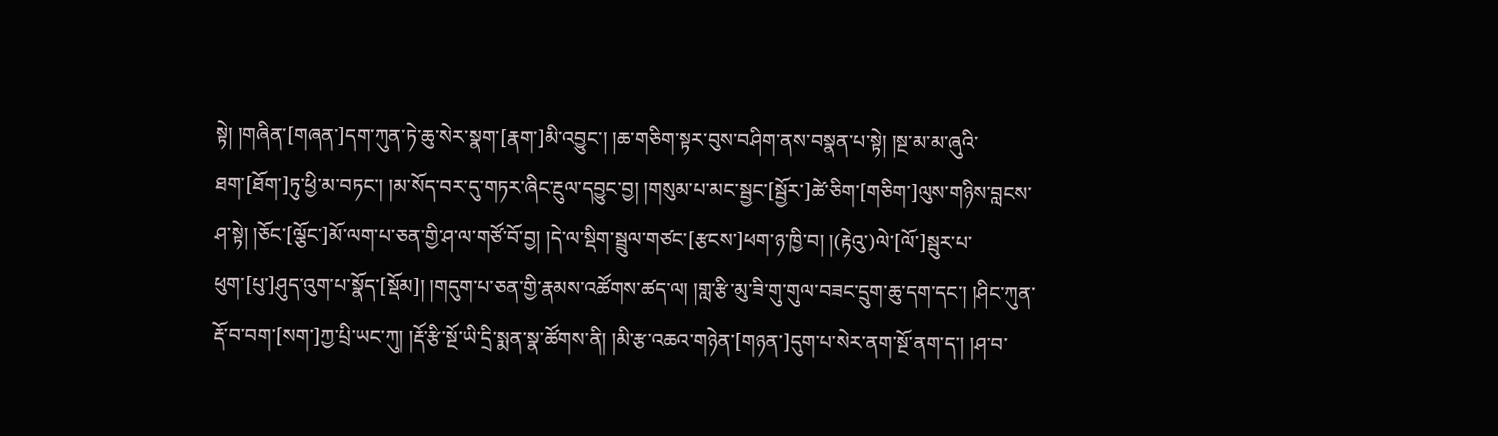སྟེ། །གཞིན་[གཞན་]དག་ཀུན་ཏེ་ཆུ་སེར་སྣག་[རྣག་]མི་འབྱུང་། །ཆ་གཅིག་སྟར་བུས་བཤིག་ནས་བསྣན་པ་སྟེ། །སྔ་མ་མ་ཞུའི་ཐག་[ཐོག་]ཏུ་ཕྱི་མ་བཏང་། །མ་སོད་བར་དུ་གཏར་ཞིང་རྔུལ་དབྱུང་བྱ། །གསུམ་པ་མང་སྦྱང་[སྦྱོར་]ཚེ་ཅིག་[གཅིག་]ལུས་གཉིས་བླངས་ཤ་སྟེ། །ཅོང་[ལྕོང་]མོ་ལག་པ་ཅན་གྱི་ཤ་ལ་གཙོ་བོ་བྱ། །དེ་ལ་སྡིག་སྦྲུལ་གཙང་[རྩངས་]ཕག་ཉ་ཁྱི་བ། །(རྟེའུ་)ལེ་[ལོ་]སྦུར་པ་ཕུག་[པུ་]ཤུད་འུག་པ་སྣོད་[སྡོམ]། །གདུག་པ་ཅན་གྱི་རྣམས་འཚོགས་ཚད་ལ། །གླ་རྩི་མུ་ཟི་གུ་གུལ་བཟང་དྲུག་ཆུ་དག་དང་། །ཤིང་ཀུན་རྡོ་བ་བག་[སག་]ཀྱ་པྲི་ཡང་ཀུ། །རྡོ་རྩི་སྔོ་ཡི་དྲི་སྨན་སྣ་ཚོགས་ནི། །མི་རྩ་འཆའ་གཉེན་[གཉན་]དུག་པ་སེར་ནག་སྔོ་ནག་ད་། །ཤ་བ་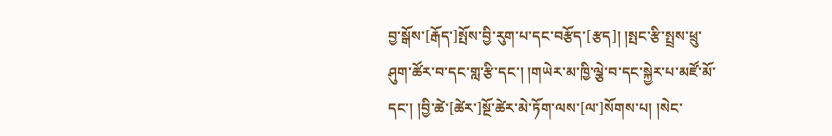བྱ་སྒོས་[རྒོད་]སྤོས་བྱི་རུག་པ་དང་བརྩོད་[རྩད]། །སྤང་རྩི་སྤྲས་ཕྲུ་ཤུག་ཚོར་བ་དང་གླ་རྩི་དང་། །གཡེར་མ་ཁྱི་ལྕེ་བ་དང་སྐྱེར་པ་མཛོ་མོ་དང་། །བྱི་ཚེ་[ཚེར་]སྔོ་ཚེར་མེ་ཏོག་ལས་[ལ་]སོགས་པ། །སེང་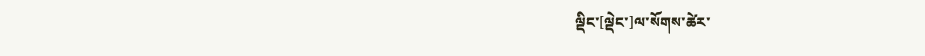ལྡིང་[ལྡེང་]ལ་སོགས་ཚེར་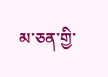མ་ཅན་གྱི་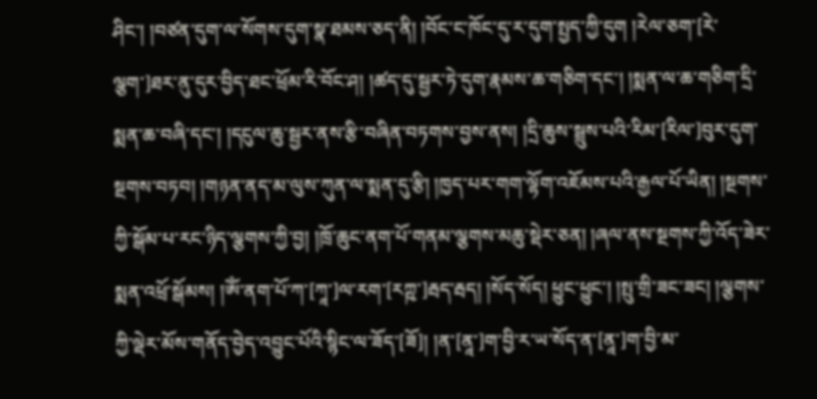ཤིང་། །བཙན་དུག་ལ་སོགས་དུག་སྣ་ཐམས་ཅད་ནི། །བོང་ང་ཁོང་དུ་ར་དུག་སྤྱད་ཀྱི་དུག །རེལ་ཅག་[རེ་ལྕག་]ཐར་ནུ་དུར་བྱིད་ཐང་ཕྲོམ་རི་བོང་ཤ། །ཚད་དུ་སྦྱར་ཏེ་དུག་རྣམས་ཆ་གཅིག་དང་། །སྨན་ལ་ཆ་གཅིག་དྲི་སྨན་ཆ་བཞི་དང་། །དངུལ་ཆུ་སྦྱར་ནས་རྩི་བཞིན་བཏགས་བྱས་ནས། །དྲི་ཆུས་སྦྲུས་པའི་རིམ་[རིལ་]བུར་དུག་སྔགས་བཏབ། །གཉན་ནད་མ་ལུས་ཀུན་ལ་སྨན་དུ་རྩི། །ཁྱད་པར་གག་ལྷོག་འཇོམས་པའི་རྒྱལ་པོ་ཡིན། །སྔགས་ཀྱི་སྒོམ་པ་རང་ཉིད་ལྕགས་ཀྱི་བྱ། །ཁྲོ་ཆུང་ནག་པོ་གནམ་ལྕགས་མཆུ་སྡེར་ཅན། །ཞལ་ནས་སྔགས་ཀྱི་འོད་ཟེར་སྨན་འཕྲོ་སྒོམས། །ཨོཾ་ནག་པོ་ཀ་[ཀཱ་]ལ་རག་[རཀྵ་]རྦད་རྦད། །སོད་སོད། ཕྱུང་ཕྱུང་། །སྤུ་གྲི་ཟང་ཟང། །ལྕགས་ཀྱི་ལྡེར་མོས་གནོད་བྱེད་འབྱུང་པོའི་སྙིང་ལ་ཟོད་[ཟོ]། །ན་[ནཱ་]ག་བྱི་ར་ཡ་སོད་ན་[ནཱ་]ག་བྱི་མ་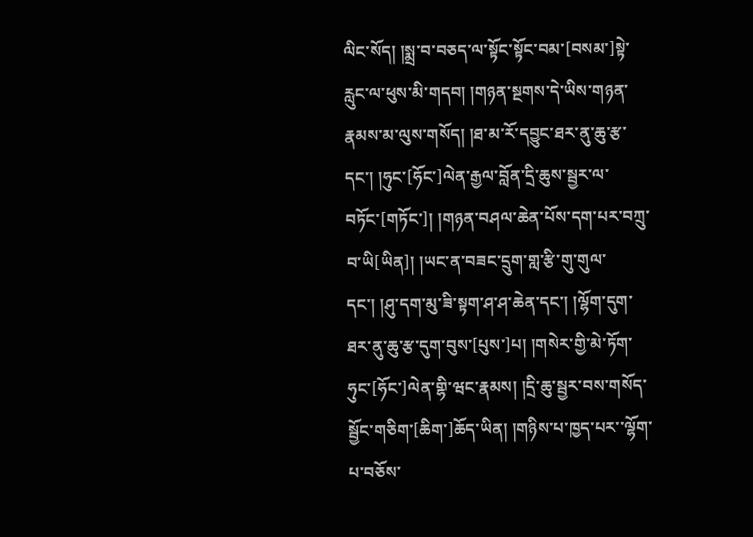ལིང་སོད། །སྨྲ་བ་བཅད་ལ་སྟོང་སྟོང་བམ་[བསམ་]སྟེ་རླུང་ལ་ཕུས་མི་གདབ། །གཉན་སྔགས་དེ་ཡིས་གཉན་རྣམས་མ་ལུས་གསོད། །ཐ་མ་རོ་དབྱུང་ཐར་ནུ་ཆུ་རྩ་དང་། །ཧུང་[ཧོང་]ལེན་རྒྱལ་བློན་དྲི་ཆུས་སྦྱར་ལ་བཏོང་[གཏོང་]། །གཉན་བཤལ་ཆེན་པོས་དག་པར་བཀྲུ་བ་ཡི[ཡིན]། །ཡང་ན་བཟང་དྲུག་གླ་རྩི་གུ་གུལ་དང་། །ཤུ་དག་མུ་ཟི་སྟག་ཤ་ཤ་ཆེན་དང་། །ལྷོག་དུག་ཐར་ནུ་ཆུ་རྩ་དུག་བུས་[པུས་]པ། །གསེར་གྱི་མེ་ཏོག་ཧུང་[ཧོང་]ལེན་གྷི་ཝང་རྣམས། །དྲི་ཆུ་སྦྱར་བས་གསོད་སྦྱོང་གཅིག་[ཆིག་]ཆོད་ཡིན། །གཉིས་པ་ཁྱད་པར་་ལྷོག་པ་བཅོས་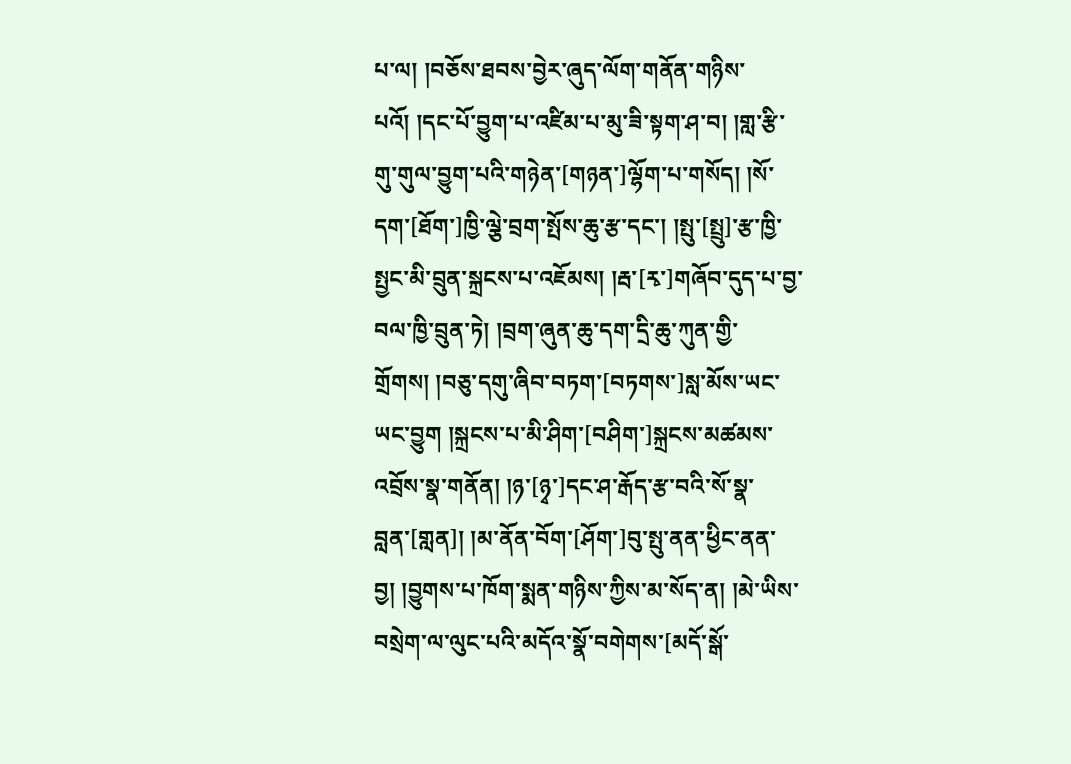པ་ལ། །བཅོས་ཐབས་བྱེར་ཞུད་ལོག་གནོན་གཉིས་པའོ། །དང་པོ་བྱུག་པ་འཛིམ་པ་མུ་ཟི་སྟག་ཤ་བ། །གླ་རྩི་གུ་གུལ་བྱུག་པའི་གཉེན་[གཉན་]ལྷོག་པ་གསོད། །སོ་དག་[ཐོག་]ཁྱི་ལྕེ་བྲག་སྤོས་ཆུ་རྩ་དང་། །སྤུ་[སྤྲུ]་རྩ་ཁྱི་སྤྱང་མི་བྲུན་སྐྲངས་པ་འཇོམས། །རྦ་[རྭ་]གཞོབ་དུད་པ་བྱ་བལ་ཁྱི་བྲུན་ཏེ། །བྲག་ཞུན་ཆུ་དག་དྲི་ཆུ་ཀུན་གྱི་གྲོགས། །བཅུ་དགུ་ཞིབ་བཏག་[བཏགས་]སླ་མོས་ཡང་ཡང་བྱུག །སྐྲངས་པ་མི་ཤིག་[བཤིག་]སྐྲངས་མཚམས་འབྲོས་སྣ་གནོན། །ཉ་[ཉྭ་]དང་ཤ་རྒོད་རྩ་བའི་སོ་སྣ་བླན་[གླན]། །མ་ནོན་བོག་[ཤོག་]བུ་སྤུ་ནན་ཕྱིང་ནན་བྱ། །བྱུགས་པ་ཁོག་སྨན་གཉིས་ཀྱིས་མ་སོད་ན། །མེ་ཡིས་བསྲེག་ལ་ལུང་པའི་མདོའ་སྣོ་བགེགས་[མདོ་སྒོ་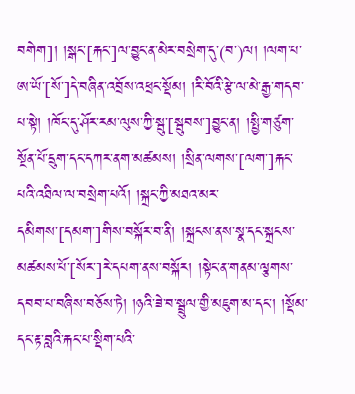བགེག]། །སྒང་[རྐང་]ལ་བྱུང་ན་མེར་བསྲེག་དུ་(བ་)ལ། །ལག་པ་ཨ་ཡོ་[སོ་]དེ་བཞིན་འབྲོས་འཕྲང་སྡོམ། །རི་བོའི་རྩེ་ལ་མེ་རྒྱ་གདབ་པ་སྟེ། །ཁོང་དུ་ཤོར་རམ་ལུས་ཀྱི་སྦུ་[སྦུབས་]བྱུང་ན། །སྤྱི་གཙུག་སྔོན་པོ་དྲུག་དང་དཀར་ནག་མཚམས། །སྲིན་ལགས་[ལག་]རྐང་པའི་འཐིལ་ལ་བསྲེག་པའོ། །སྐྲང་ཀྱི་མཐའ་མར་དམིགས་[དམག་]གིས་བསྐོར་བ་ནི། །སྐྲངས་ནས་སྣ་དང་སྐྲངས་མཚམས་པོ་[སོར་]རེ་དཔག་ནས་བསྐོར། །སྟེང་ན་གནམ་ལྕགས་དབབ་པ་བཞིས་བཅོས་ཏེ། །ཉའི་ཟེ་བ་སྦྲུལ་གྱི་མཇུག་མ་དང་། །སྡོམ་དང་རྟ་བླའི་རྐང་པ་སྡིག་པའི་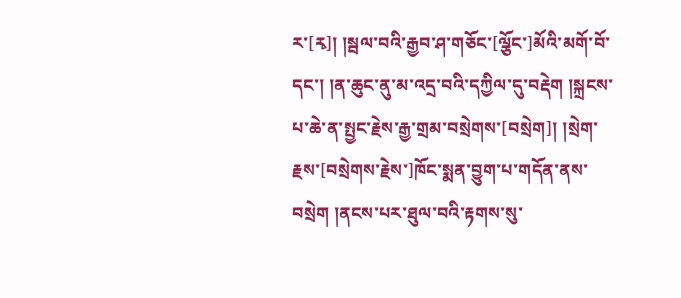ར་[རྭ]། །སྦལ་བའི་རྒྱབ་ཤ་གཅོང་[ལྕོང་]མོའི་མགོ་བོ་དང་། །ན་ཆུང་ནུ་མ་འདྲ་བའི་དཀྱིལ་དུ་བརྡེག །སྐྲངས་པ་ཆེ་ན་སྤྱང་རྗེས་རྒྱ་གྲམ་བསྲེགས་[བསྲེག]། །སྲེག་རྗས་[བསྲེགས་རྗེས་]ཁོང་སྨན་བྱུག་པ་གདོན་ནས་བསྲེག །ནངས་པར་ཐུལ་བའི་རྟགས་སུ་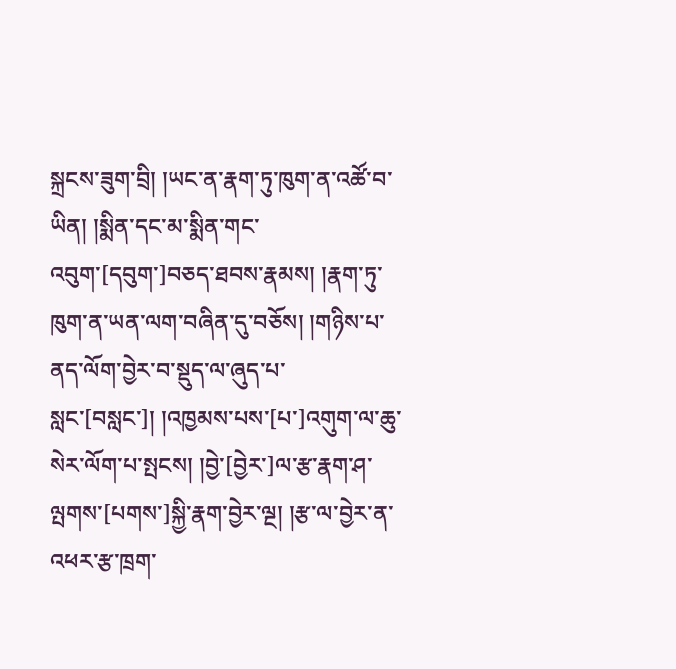སྐྲངས་ཟུག་བྲི། །ཡང་ན་རྣག་ཏུ་ཁུག་ན་འཚོ་བ་ཡིན། །སྨིན་དང་མ་སྨིན་གང་འབུག་[དབུག་]བཅད་ཐབས་རྣམས། །རྣག་ཏུ་ཁུག་ན་ཡན་ལག་བཞིན་དུ་བཅོས། །གཉིས་པ་ནད་ལོག་བྱེར་བ་སྡུད་ལ་ཞུད་པ་སླང་[བསླང་]། །འཁྱམས་པས་[པ་]འགུག་ལ་ཆུ་སེར་ལོག་པ་སྤངས། །བྱེ་[བྱེར་]ལ་རྩ་རྣག་ཤ་ལྤགས་[པགས་]སྐྱི་རྣག་བྱེར་ལྔ། །རྩ་ལ་བྱེར་ན་འཕར་རྩ་ཁྲག་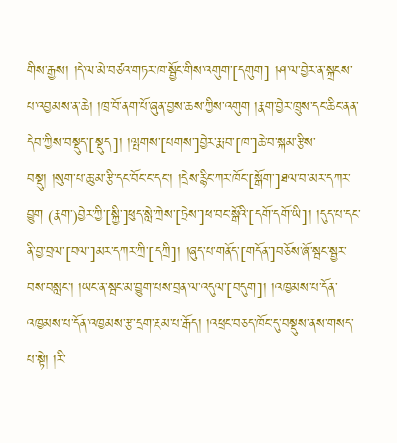གིས་རྒྱས། །དེ་ལ་མེ་བཙའ་གཏར་ཁ་སྦྱོང་གིས་འགུག་[དགུག] །ཤ་ལ་བྱེར་ན་སྐྲངས་པ་འབྱམས་ན་ཆེ། །ཁྲ་བོ་ནག་པོ་ཞུན་བྱས་ཆས་ཀྱིས་འགུག །རྣག་བྱེར་ཁྲུས་དང་ཆིང་ནན་དེབ་ཀྱིས་བསྡུད་[སྡུད]། །ལྤགས་[པགས་]བྱེར་རྨ་བ་[ཁ་]ཆེ་བ་སྐམ་རྩིས་བསྡུ། །སུག་པ་ཆུ་མ་རྩི་དང་བོང་ང་དང་། །དྲེས་རྙིང་ཀར་ཁོང་[སྒོག་]ཐལ་བ་མར་དཀར་བྱུག (རྣག་)བྱེར་ཀྱི་[སྐྱི་]ཕུད་སླེ་ཀྲེས་[ཏྲེས་]ཕ་བང་སྒོའི་[དགོ་དགོ་ཡི]། །དུད་པ་དང་ནི་བྱ་བྲལ་[བལ་]མར་དཀར་ཀྲི་[དཀྲི]། །ཞུད་པ་གནོད་[གདོན་]བཅོས་ཞོ་སྦང་སྦྱར་བས་བསླང་། །ཡང་ན་སྦང་མ་བྱུག་པས་བྲན་ལ་འདུལ་[བདུག]། །འཁྱམས་པ་དོན་འཁྱམས་པ་དོན་འཁྱམས་རྩ་དྲག་རྔམ་པ་རྒོད། །འཕྲང་བཅད་ཁོང་དུ་བསྡུས་ནས་གསད་པ་སྟེ། །རི་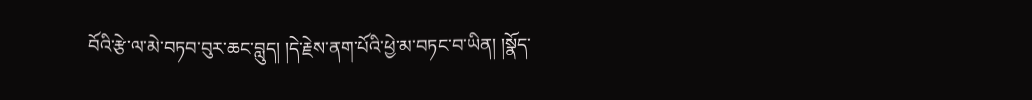བོའི་རྩེ་ལ་མེ་བཏབ་བུར་ཆང་བླུད། །དེ་རྗེས་ནག་པོའི་ཕྱེ་མ་བཏང་བ་ཡིན། །སྣོད་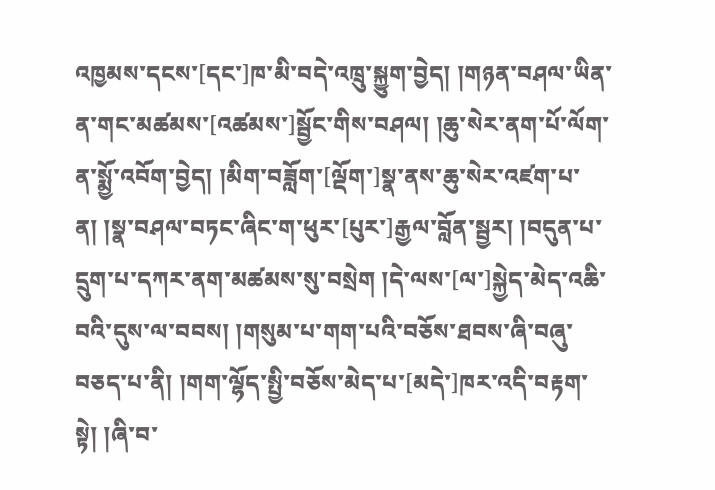འཁྱམས་དངས་[དང་]ཁ་མི་བདེ་འཁྲུ་སྐྱུག་བྱེད། །གཉན་བཤལ་ཡིན་ན་གང་མཚམས་[འཚམས་]སྦྱོང་གིས་བཤལ། །ཆུ་སེར་ནག་པོ་ལོག་ན་སྨྱོ་འབོག་བྱེད། །མིག་བཟློག་[ལྡོག་]སྣ་ནས་ཆུ་སེར་འཛག་པ་ན། །སྣ་བཤལ་བཏང་ཞིང་ག་ཕུར་[པུར་]རྒྱལ་བློན་སྦྱར། །བདུན་པ་དྲུག་པ་དཀར་ནག་མཚམས་སུ་བསྲེག །དེ་ལས་[ལ་]སྐྱེད་མེད་འཆི་བའི་དུས་ལ་བབས། །གསུམ་པ་གག་པའི་བཅོས་ཐབས་ཞི་བཞུ་བཅད་པ་ནི། །གག་ལྷོད་སྤྱི་བཅོས་མེད་པ་[མདེ་]ཁར་འདི་བརྟག་སྟེ། །ཞི་བ་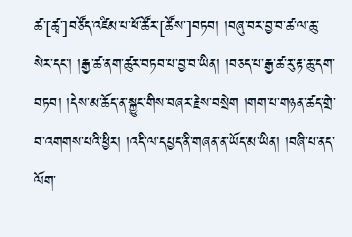ཚ་[ཚྭ་]བཙོད་འཛིམ་པ་ཕོ་ཚོར་[ཚོས་]བཏབ། །བཞུ་བར་བྱ་བ་ཚ་ལ་ཆུ་སེར་དང་། །རྒྱ་ཚ་ནག་ཚུར་བཏབ་པ་བྱ་བ་ཡིན། །བཅད་པ་རྒྱ་ཚ་རུ་རྟ་ཆུ་དག་བཏབ། །དེས་མ་ཆོད་ན་སྐྱུང་གིས་བཞར་རྗེས་བསྲེག །གག་པ་གཉན་ཚད་གྲེ་བ་འགགས་པའི་ཕྱིར། །འདི་ལ་དཔྱད་ནི་གཞན་ན་ཡོད་མ་ཡིན། །བཞི་པ་ནད་ལོག་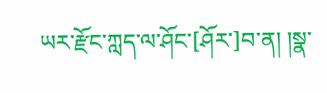ཡར་རྫོང་ཀླད་ལ་ཤོང་[ཤོར་]བ་ན། །སྣ་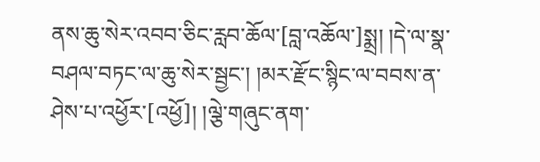ནས་ཆུ་སེར་འབབ་ཅིང་རླབ་ཆོལ་[བླ་འཆོལ་]སྨྲ། །དེ་ལ་སྣ་བཤལ་བཏང་ལ་ཆུ་སེར་སྦྱང་། །མར་རྫོང་སྙིང་ལ་བབས་ན་ཤེས་པ་འཕྱོར་[འཕྱོ]། །ལྕེ་གཞུང་ནག་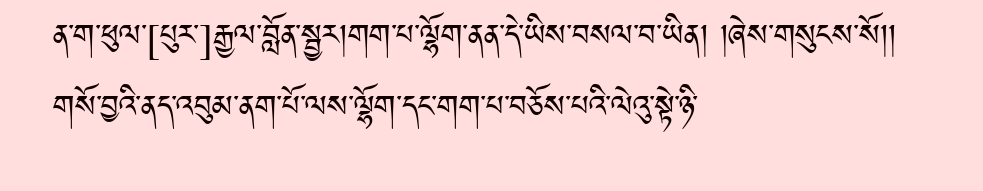ན་ག་ཕུལ་[པུར་]རྒྱལ་བློན་སྦྱར།གག་པ་ལྷོག་ནན་དེ་ཡིས་བསལ་བ་ཡིན། །ཞེས་གསུངས་སོ།།
གསོ་བྱའི་ནད་འབུམ་ནག་པོ་ལས་ལྷོག་དང་གག་པ་བཅོས་པའི་ལེའུ་སྟེ་ཉི་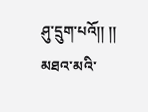ཤུ་དྲུག་པའོ།། །།
མཐའ་མའི་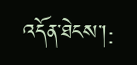འདོན་ཐེངས་།: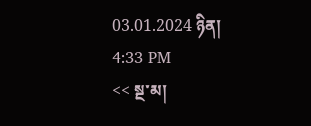03.01.2024 ཉིན། 4:33 PM
<< སྔ་མ།